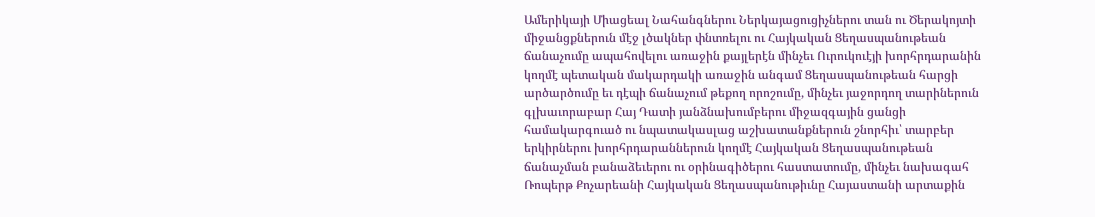Ամերիկայի Միացեալ Նահանգներու Ներկայացուցիչներու տան ու Ծերակոյտի միջանցքներուն մէջ լծակներ փնտռելու ու Հայկական Ցեղասպանութեան ճանաչումը ապահովելու առաջին քայլերէն մինչեւ Ուրուկուէյի խորհրդարանին կողմէ պետական մակարդակի առաջին անգամ Ցեղասպանութեան հարցի արծարծումը եւ դէպի ճանաչում թեքող որոշումը, մինչեւ յաջորդող տարիներուն գլխաւորաբար Հայ Դատի յանձնախումբերու միջազգային ցանցի համակարգուած ու նպատակասլաց աշխատանքներուն շնորհիւ՝ տարբեր երկիրներու խորհրդարաններուն կողմէ Հայկական Ցեղասպանութեան ճանաչման բանաձեւերու ու օրինագիծերու հաստատումը, մինչեւ նախագահ Ռոպերթ Քոչարեանի Հայկական Ցեղասպանութիւնը Հայաստանի արտաքին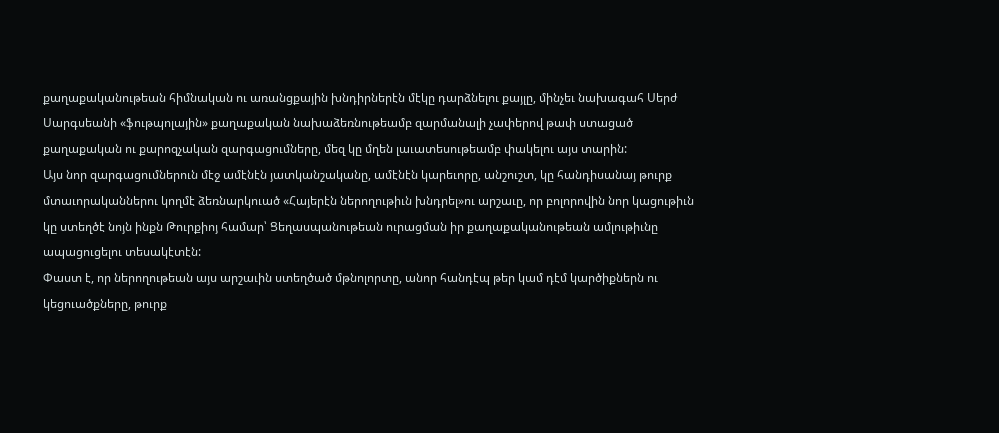քաղաքականութեան հիմնական ու առանցքային խնդիրներէն մէկը դարձնելու քայլը, մինչեւ նախագահ Սերժ Սարգսեանի «ֆութպոլային» քաղաքական նախաձեռնութեամբ զարմանալի չափերով թափ ստացած քաղաքական ու քարոզչական զարգացումները, մեզ կը մղեն լաւատեսութեամբ փակելու այս տարին:
Այս նոր զարգացումներուն մէջ ամէնէն յատկանշականը, ամէնէն կարեւորը, անշուշտ, կը հանդիսանայ թուրք մտաւորականներու կողմէ ձեռնարկուած «Հայերէն ներողութիւն խնդրել»ու արշաւը, որ բոլորովին նոր կացութիւն կը ստեղծէ նոյն ինքն Թուրքիոյ համար՝ Ցեղասպանութեան ուրացման իր քաղաքականութեան ամլութիւնը ապացուցելու տեսակէտէն:
Փաստ է, որ ներողութեան այս արշաւին ստեղծած մթնոլորտը, անոր հանդէպ թեր կամ դէմ կարծիքներն ու կեցուածքները, թուրք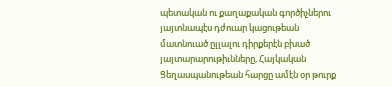պետական ու քաղաքական գործիչներու յայտնապէս դժուար կացութեան մատնուած ըլլալու դիրքերէն բխած յայտարարութիւնները, Հայկական Ցեղասպանութեան հարցը ամէն օր թուրք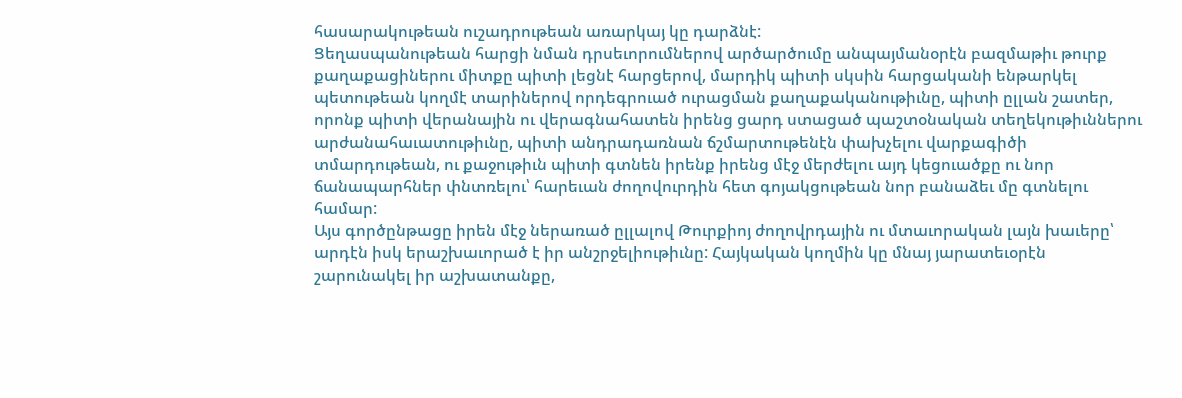հասարակութեան ուշադրութեան առարկայ կը դարձնէ:
Ցեղասպանութեան հարցի նման դրսեւորումներով արծարծումը անպայմանօրէն բազմաթիւ թուրք քաղաքացիներու միտքը պիտի լեցնէ հարցերով, մարդիկ պիտի սկսին հարցականի ենթարկել պետութեան կողմէ տարիներով որդեգրուած ուրացման քաղաքականութիւնը, պիտի ըլլան շատեր, որոնք պիտի վերանային ու վերագնահատեն իրենց ցարդ ստացած պաշտօնական տեղեկութիւններու արժանահաւատութիւնը, պիտի անդրադառնան ճշմարտութենէն փախչելու վարքագիծի տմարդութեան, ու քաջութիւն պիտի գտնեն իրենք իրենց մէջ մերժելու այդ կեցուածքը ու նոր ճանապարհներ փնտռելու՝ հարեւան ժողովուրդին հետ գոյակցութեան նոր բանաձեւ մը գտնելու համար:
Այս գործընթացը իրեն մէջ ներառած ըլլալով Թուրքիոյ ժողովրդային ու մտաւորական լայն խաւերը՝ արդէն իսկ երաշխաւորած է իր անշրջելիութիւնը: Հայկական կողմին կը մնայ յարատեւօրէն շարունակել իր աշխատանքը,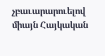չբաւարարուելով միայն Հայկական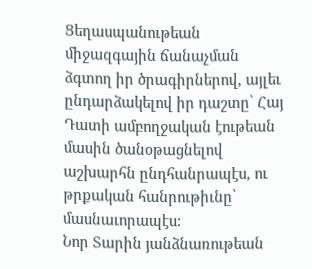Ցեղասպանութեան միջազգային ճանաչման ձգտող իր ծրագիրներով, այլեւ ընդարձակելով իր դաշտը՝ Հայ Դատի ամբողջական էութեան մասին ծանօթացնելով աշխարհն ընդհանրապէս, ու թրքական հանրութիւնը՝ մասնաւորապէս:
Նոր Տարին յանձնառութեան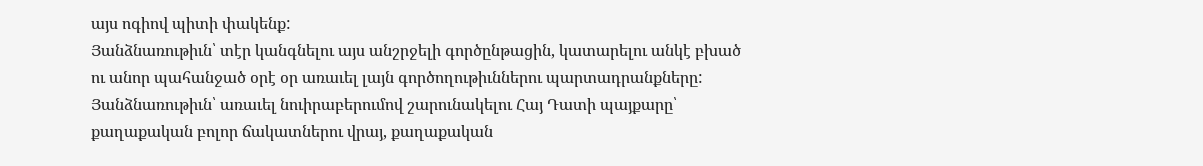այս ոգիով պիտի փակենք:
Յանձնառութիւն՝ տէր կանգնելու այս անշրջելի գործընթացին, կատարելու անկէ բխած ու անոր պահանջած օրէ օր առաւել լայն գործողութիւններու պարտադրանքները:
Յանձնառութիւն՝ առաւել նուիրաբերումով շարունակելու Հայ Դատի պայքարը՝ քաղաքական բոլոր ճակատներու վրայ, քաղաքական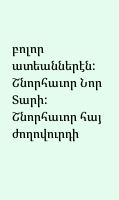բոլոր ատեաններէն:
Շնորհաւոր Նոր Տարի: Շնորհաւոր հայ ժողովուրդի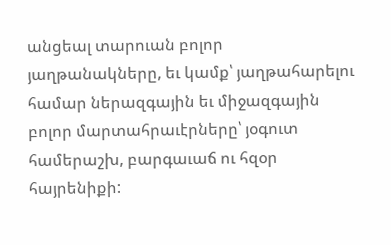անցեալ տարուան բոլոր յաղթանակները, եւ կամք՝ յաղթահարելու համար ներազգային եւ միջազգային բոլոր մարտահրաւէրները՝ յօգուտ համերաշխ, բարգաւաճ ու հզօր հայրենիքի: